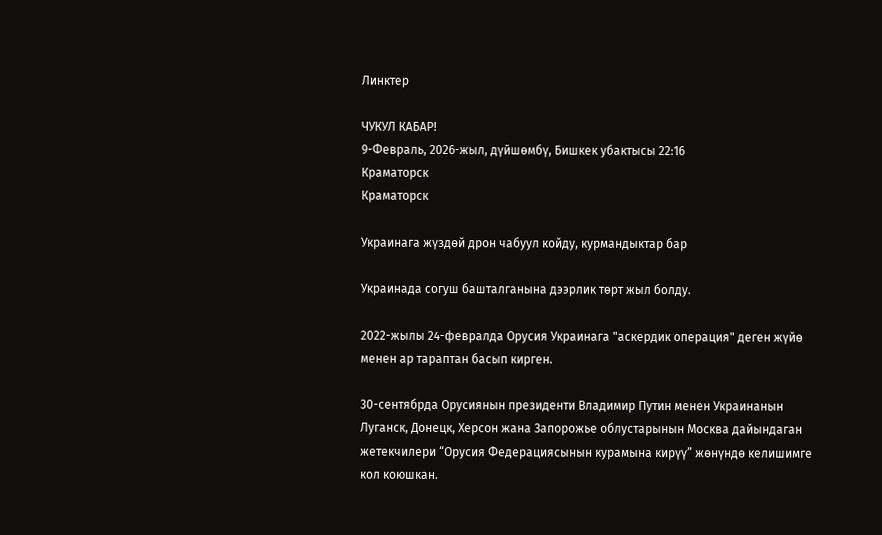Линктер

ЧУКУЛ КАБАР!
9-Февраль, 2026-жыл, дүйшөмбү, Бишкек убактысы 22:16
Краматорск
Краматорск

Украинага жүздөй дрон чабуул койду, курмандыктар бар

Украинада согуш башталганына дээрлик төрт жыл болду.

2022-жылы 24-февралда Орусия Украинага "аскердик операция" деген жүйө менен ар тараптан басып кирген.

30-сентябрда Орусиянын президенти Владимир Путин менен Украинанын Луганск, Донецк, Херсон жана Запорожье облустарынын Москва дайындаган жетекчилери “Орусия Федерациясынын курамына кирүү” жөнүндө келишимге кол коюшкан.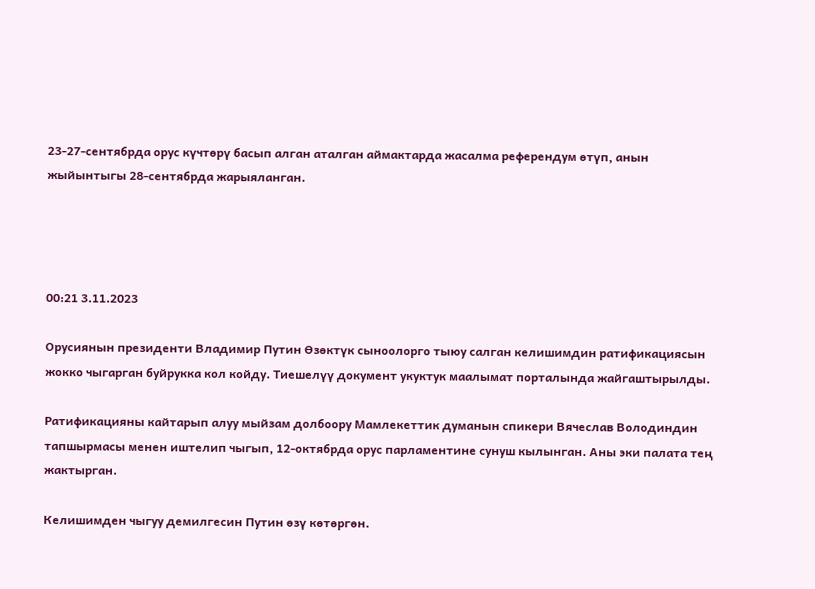23-27-сентябрда орус күчтөрү басып алган аталган аймактарда жасалма референдум өтүп, анын жыйынтыгы 28-сентябрда жарыяланган.




00:21 3.11.2023

Орусиянын президенти Владимир Путин Өзөктүк сыноолорго тыюу салган келишимдин ратификациясын жокко чыгарган буйрукка кол койду. Тиешелүү документ укуктук маалымат порталында жайгаштырылды.

Ратификацияны кайтарып алуу мыйзам долбоору Мамлекеттик думанын спикери Вячеслав Володиндин тапшырмасы менен иштелип чыгып, 12-октябрда орус парламентине сунуш кылынган. Аны эки палата тең жактырган.

Келишимден чыгуу демилгесин Путин өзү көтөргөн.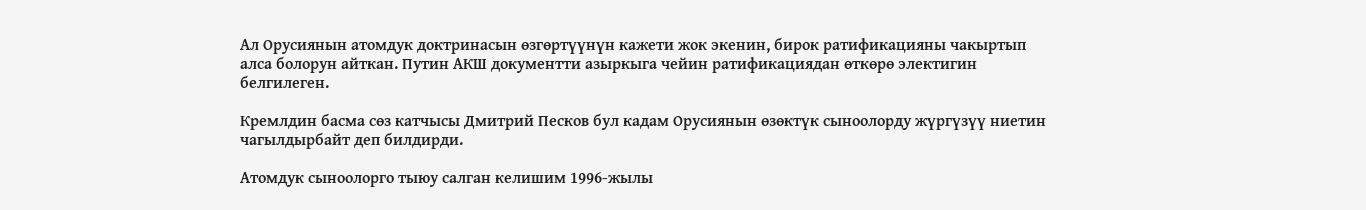Ал Орусиянын атомдук доктринасын өзгөртүүнүн кажети жок экенин, бирок ратификацияны чакыртып алса болорун айткан. Путин АКШ документти азыркыга чейин ратификациядан өткөрө электигин белгилеген.

Кремлдин басма сөз катчысы Дмитрий Песков бул кадам Орусиянын өзөктүк сыноолорду жүргүзүү ниетин чагылдырбайт деп билдирди.

Атомдук сыноолорго тыюу салган келишим 1996-жылы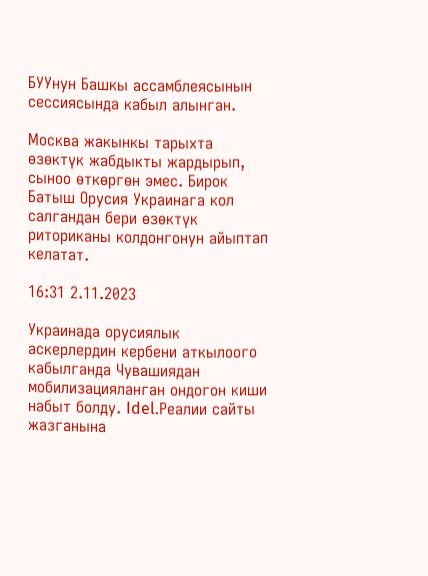БУУнун Башкы ассамблеясынын сессиясында кабыл алынган.

Москва жакынкы тарыхта өзөктүк жабдыкты жардырып, сыноо өткөргөн эмес. Бирок Батыш Орусия Украинага кол салгандан бери өзөктүк риториканы колдонгонун айыптап келатат.

16:31 2.11.2023

Украинада орусиялык аскерлердин кербени аткылоого кабылганда Чувашиядан мобилизацияланган ондогон киши набыт болду. Idel.Реалии сайты жазганына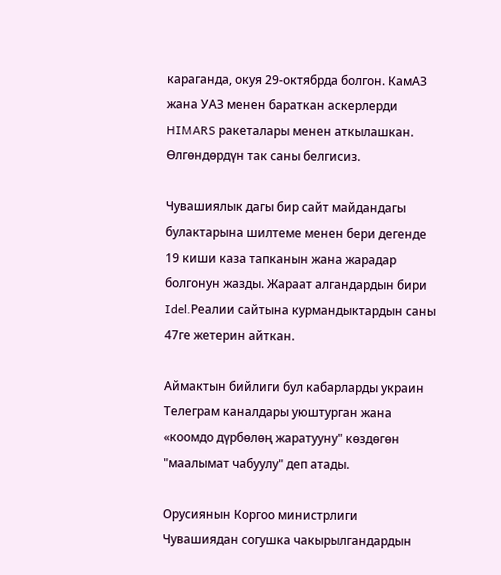караганда, окуя 29-октябрда болгон. КамАЗ жана УАЗ менен бараткан аскерлерди HIMARS ракеталары менен аткылашкан. Өлгөндөрдүн так саны белгисиз.

Чувашиялык дагы бир сайт майдандагы булактарына шилтеме менен бери дегенде 19 киши каза тапканын жана жарадар болгонун жазды. Жараат алгандардын бири Idel.Реалии сайтына курмандыктардын саны 47ге жетерин айткан.

Аймактын бийлиги бул кабарларды украин Телеграм каналдары уюштурган жана «коомдо дүрбөлөң жаратууну" көздөгөн "маалымат чабуулу" деп атады.

Орусиянын Коргоо министрлиги Чувашиядан согушка чакырылгандардын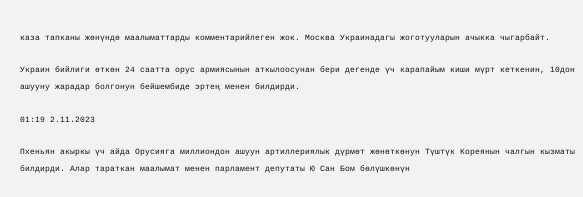каза тапканы жөнүндө маалыматтарды комментарийлеген жок. Москва Украинадагы жоготууларын ачыкка чыгарбайт.

Украин бийлиги өткөн 24 саатта орус армиясынын аткылоосунан бери дегенде үч карапайым киши мүрт кеткенин, 10дон ашууну жарадар болгонун бейшембиде эртең менен билдирди.

01:19 2.11.2023

Пхеньян акыркы үч айда Орусияга миллиондон ашуун артиллериялык дүрмөт жөнөткөнун Түштүк Кореянын чалгын кызматы билдирди. Алар тараткан маалымат менен парламент депутаты Ю Сан Бом бөлүшкөнүн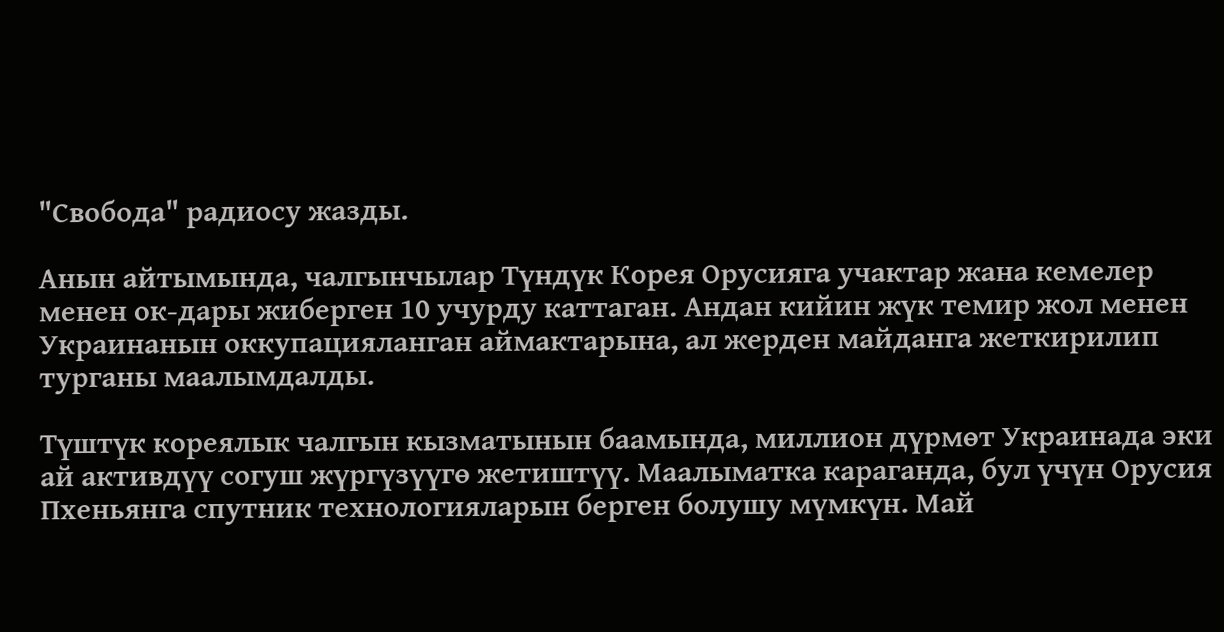"Свобода" радиосу жазды.

Анын айтымында, чалгынчылар Түндүк Корея Орусияга учактар жана кемелер менен ок-дары жиберген 10 учурду каттаган. Андан кийин жүк темир жол менен Украинанын оккупацияланган аймактарына, ал жерден майданга жеткирилип турганы маалымдалды.

Түштүк кореялык чалгын кызматынын баамында, миллион дүрмөт Украинада эки ай активдүү согуш жүргүзүүгө жетиштүү. Маалыматка караганда, бул үчүн Орусия Пхеньянга спутник технологияларын берген болушу мүмкүн. Май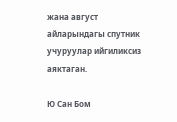жана август айларындагы спутник учуруулар ийгиликсиз аяктаган.

Ю Сан Бом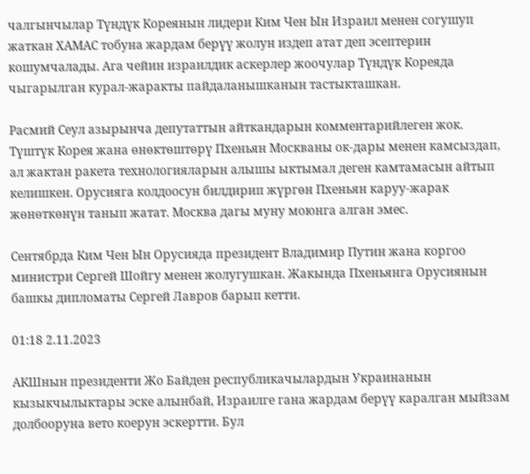чалгынчылар Түндүк Кореянын лидери Ким Чен Ын Израил менен согушуп жаткан ХАМАС тобуна жардам берүү жолун издеп атат деп эсептерин кошумчалады. Ага чейин израилдик аскерлер жоочулар Түндүк Кореяда чыгарылган курал-жаракты пайдаланышканын тастыкташкан.

Расмий Сеул азырынча депутаттын айткандарын комментарийлеген жок. Түштүк Корея жана өнөктөштөрү Пхеньян Москваны ок-дары менен камсыздап, ал жактан ракета технологияларын алышы ыктымал деген камтамасын айтып келишкен. Орусияга колдоосун билдирип жүргөн Пхеньян каруу-жарак жөнөткөнүн танып жатат. Москва дагы муну моюнга алган эмес.

Сентябрда Ким Чен Ын Орусияда президент Владимир Путин жана коргоо министри Сергей Шойгу менен жолугушкан. Жакында Пхеньянга Орусиянын башкы дипломаты Сергей Лавров барып кетти.

01:18 2.11.2023

АКШнын президенти Жо Байден республикачылардын Украинанын кызыкчылыктары эске алынбай, Израилге гана жардам берүү каралган мыйзам долбооруна вето коерун эскертти. Бул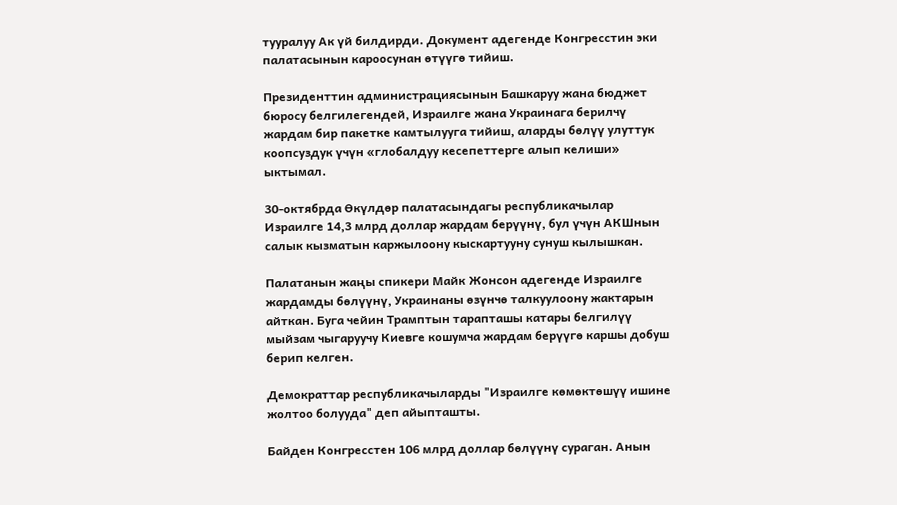тууралуу Ак үй билдирди. Документ адегенде Конгресстин эки палатасынын кароосунан өтүүгө тийиш.

Президенттин администрациясынын Башкаруу жана бюджет бюросу белгилегендей, Израилге жана Украинага берилчү жардам бир пакетке камтылууга тийиш, аларды бөлүү улуттук коопсуздук үчүн «глобалдуу кесепеттерге алып келиши» ыктымал.

30-октябрда Өкүлдөр палатасындагы республикачылар Израилге 14,3 млрд доллар жардам берүүнү, бул үчүн АКШнын салык кызматын каржылоону кыскартууну сунуш кылышкан.

Палатанын жаңы спикери Майк Жонсон адегенде Израилге жардамды бөлүүнү, Украинаны өзүнчө талкуулоону жактарын айткан. Буга чейин Трамптын тарапташы катары белгилүү мыйзам чыгаруучу Киевге кошумча жардам берүүгө каршы добуш берип келген.

Демократтар республикачыларды "Израилге көмөктөшүү ишине жолтоо болууда" деп айыпташты.

Байден Конгресстен 106 млрд доллар бөлүүнү сураган. Анын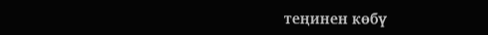теңинен көбү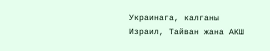Украинага, калганы Израил, Тайван жана АКШ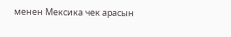менен Мексика чек арасын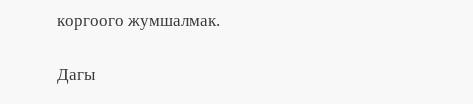коргоого жумшалмак.

Дагы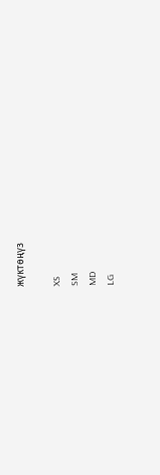жүктөңүз

XS
SM
MD
LG